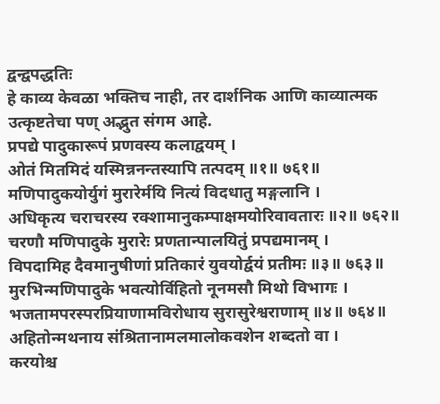द्वन्द्वपद्धतिः
हे काव्य केवळा भक्तिच नाही, तर दार्शनिक आणि काव्यात्मक उत्कृष्टतेचा पण् अद्भुत संगम आहे.
प्रपद्ये पादुकारूपं प्रणवस्य कलाद्वयम् ।
ओतं मितमिदं यस्मिन्ननन्तस्यापि तत्पदम् ॥१॥ ७६१॥
मणिपादुकयोर्युगं मुरारेर्मयि नित्यं विदधातु मङ्गलानि ।
अधिकृत्य चराचरस्य रक्शामानुकम्पाक्षमयोरिवावतारः ॥२॥ ७६२॥
चरणौ मणिपादुके मुरारेः प्रणतान्पालयितुं प्रपद्यमानम् ।
विपदामिह दैवमानुषीणां प्रतिकारं युवयोर्द्वयं प्रतीमः ॥३॥ ७६३॥
मुरभिन्मणिपादुके भवत्योर्विहितो नूनमसौ मिथो विभागः ।
भजतामपरस्परप्रियाणामविरोधाय सुरासुरेश्वराणाम् ॥४॥ ७६४॥
अहितोन्मथनाय संश्रितानामलमालोकवशेन शब्दतो वा ।
करयोश्च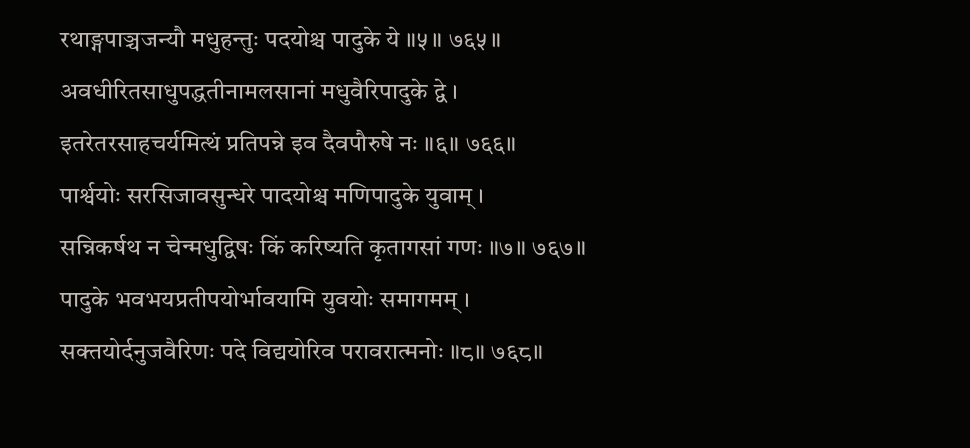रथाङ्गपाञ्चजन्यौ मधुहन्तुः पदयोश्च पादुके ये ॥५॥ ७६५॥
अवधीरितसाधुपद्धतीनामलसानां मधुवैरिपादुके द्वे ।
इतरेतरसाहचर्यमित्थं प्रतिपन्ने इव दैवपौरुषे नः ॥६॥ ७६६॥
पार्श्वयोः सरसिजावसुन्धरे पादयोश्च मणिपादुके युवाम् ।
सन्निकर्षथ न चेन्मधुद्विषः किं करिष्यति कृतागसां गणः ॥७॥ ७६७॥
पादुके भवभयप्रतीपयोर्भावयामि युवयोः समागमम् ।
सक्तयोर्दनुजवैरिणः पदे विद्ययोरिव परावरात्मनोः ॥८॥ ७६८॥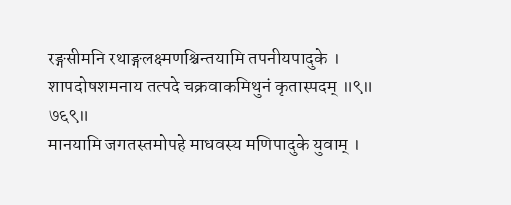रङ्गसीमनि रथाङ्गलक्ष्मणश्चिन्तयामि तपनीयपादुके ।
शापदोषशमनाय तत्पदे चक्रवाकमिथुनं कृतास्पदम् ॥९॥ ७६९॥
मानयामि जगतस्तमोपहे माधवस्य मणिपादुके युवाम् ।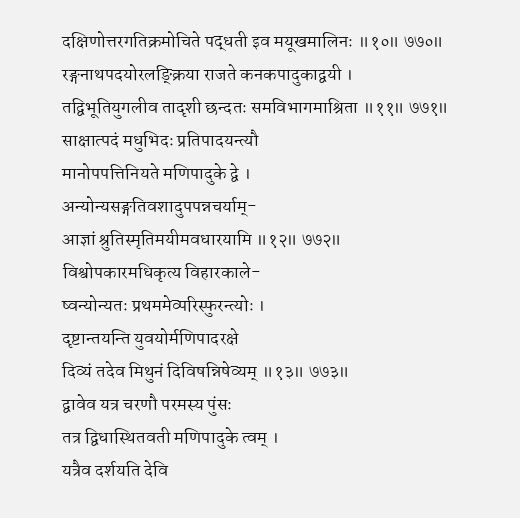दक्षिणोत्तरगतिक्रमोचिते पद्धती इव मयूखमालिनः ॥१०॥ ७७०॥
रङ्गनाथपदयोरलङ्क्रिया राजते कनकपादुकाद्वयी ।
तद्विभूतियुगलीव तादृशी छन्दतः समविभागमाश्रिता ॥११॥ ७७१॥
साक्षात्पदं मधुभिदः प्रतिपादयन्त्यौ
मानोपपत्तिनियते मणिपादुके द्वे ।
अन्योन्यसङ्गतिवशादुपपन्नचर्याम्-
आज्ञां श्रुतिस्मृतिमयीमवधारयामि ॥१२॥ ७७२॥
विश्वोपकारमधिकृत्य विहारकाले-
ष्वन्योन्यतः प्रथममेव्परिस्फुरन्त्योः ।
दृष्टान्तयन्ति युवयोर्मणिपादरक्षे
दिव्यं तदेव मिथुनं दिविषन्निषेव्यम् ॥१३॥ ७७३॥
द्वावेव यत्र चरणौ परमस्य पुंसः
तत्र द्विधास्थितवती मणिपादुके त्वम् ।
यत्रैव दर्शयति देवि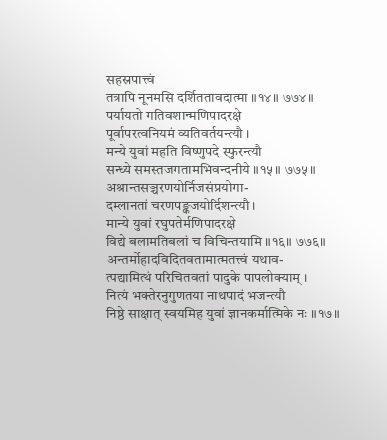सहस्रपात्त्वं
तत्रापि नूनमसि दर्शिततावदात्मा ॥१४॥ ७७४॥
पर्यायतो गतिवशान्मणिपादरक्षे
पूर्वापरत्वनियमं व्यतिवर्तयन्त्यौ ।
मन्ये युवां महति विष्णुपदे स्फुरन्त्यौ
सन्ध्ये समस्तजगतामभिवन्दनीये ॥१५॥ ७७५॥
अश्रान्तसञ्चरणयोर्निजसंप्रयोगा-
दम्लानतां चरणपङ्कजयोर्दिशन्त्यौ ।
मान्ये युवां रघुपतेर्मणिपादरक्षे
विद्ये बलामतिबलां च विचिन्तयामि ॥१६॥ ७७६॥
अन्तर्मोहादविदितवतामात्मतत्त्वं यथाव-
त्पद्यामित्थं परिचितवतां पादुके पापलोक्याम् ।
नित्यं भक्तेरनुगुणतया नाथपादं भजन्त्यौ
निष्ठे साक्षात् स्वयमिह युवां ज्ञानकर्मात्मिके नः ॥१७॥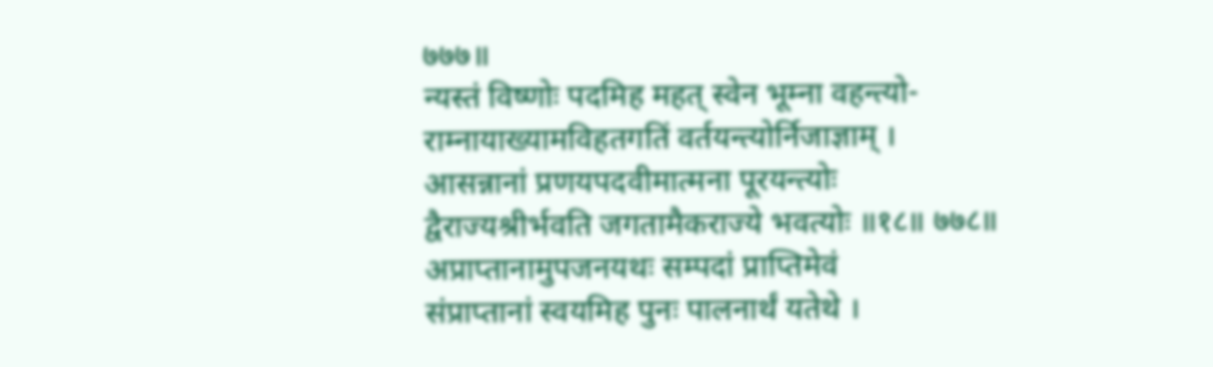७७७॥
न्यस्तं विष्णोः पदमिह महत् स्वेन भूम्ना वहन्त्यो-
राम्नायाख्यामविहतगतिं वर्तयन्त्योर्निजाज्ञाम् ।
आसन्नानां प्रणयपदवीमात्मना पूरयन्त्योः
द्वैराज्यश्रीर्भवति जगतामैकराज्ये भवत्योः ॥१८॥ ७७८॥
अप्राप्तानामुपजनयथः सम्पदां प्राप्तिमेवं
संप्राप्तानां स्वयमिह पुनः पालनार्थं यतेथे ।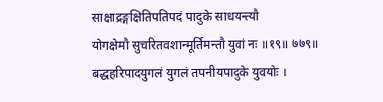साक्षाद्रङ्गक्षितिपतिपदं पादुके साधयन्त्यौ
योगक्षेमौ सुचरितवशान्मूर्तिमन्तौ युवां नः ॥१९॥ ७७९॥
बद्धहरिपादयुगलं युगलं तपनीयपादुके युवयोः ।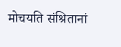मोचयति संश्रितानां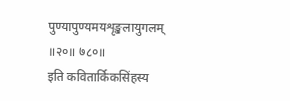पुण्यापुण्यमयशृङ्खलायुगलम् ॥२०॥ ७८०॥
इति कवितार्किकसिंहस्य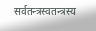सर्वतन्त्रस्वतन्त्रस्य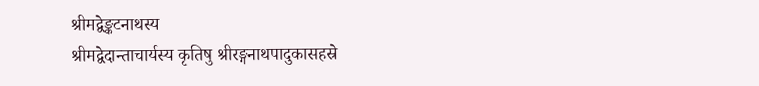श्रीमद्वेङ्कटनाथस्य
श्रीमद्वेदान्ताचार्यस्य कृतिषु श्रीरङ्गनाथपादुकासहस्रे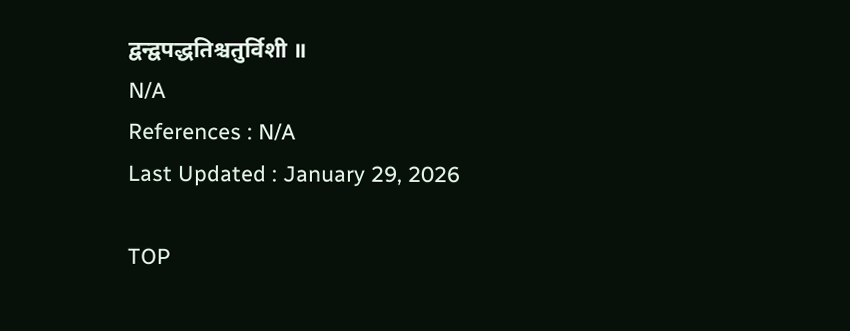द्वन्द्वपद्धतिश्चतुर्विशी ॥
N/A
References : N/A
Last Updated : January 29, 2026

TOP